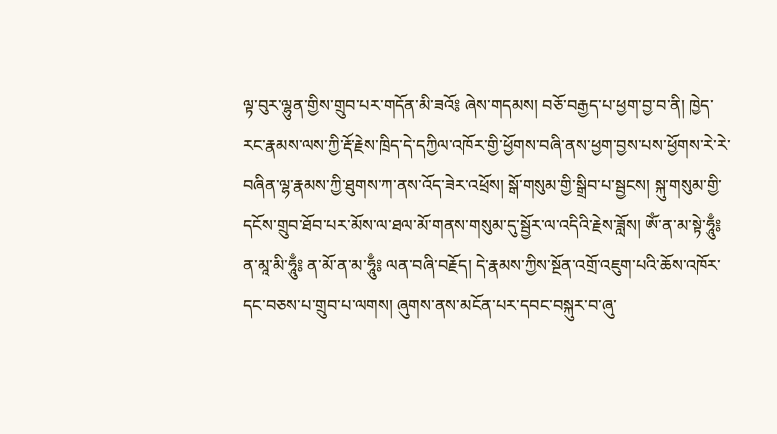ལྟ་བུར་ལྷུན་གྱིས་གྲུབ་པར་གདོན་མི་ཟའོ༔ ཞེས་གདམས། བཅོ་བརྒྱད་པ་ཕྱག་བྱ་བ་ནི། ཁྱེད་རང་རྣམས་ལས་ཀྱི་རྡོ་རྗེས་ཁྲིད་དེ་དཀྱིལ་འཁོར་གྱི་ཕྱོགས་བཞི་ནས་ཕྱག་བྱས་པས་ཕྱོགས་རེ་རེ་བཞིན་ལྷ་རྣམས་ཀྱི་ཐུགས་ཀ་ནས་འོད་ཟེར་འཕྲོས། སྒོ་གསུམ་གྱི་སྒྲིབ་པ་སྦྱངས། སྐུ་གསུམ་གྱི་དངོས་གྲུབ་ཐོབ་པར་མོས་ལ་ཐལ་མོ་གནས་གསུམ་དུ་སྦྱོར་ལ་འདིའི་རྗེས་ཟློས། ཨོཾ་ན་མ་སྟེ་ཧཱུྃ༔ ན་མཱ་མི་ཧཱུྃ༔ ན་མོ་ན་མ་ཧཱུྃ༔ ལན་བཞི་བརྗོད། དེ་རྣམས་ཀྱིས་སྔོན་འགྲོ་འཇུག་པའི་ཆོས་འཁོར་དང་བཅས་པ་གྲུབ་པ་ལགས། ཞུགས་ནས་མངོན་པར་དབང་བསྐུར་བ་ཞུ་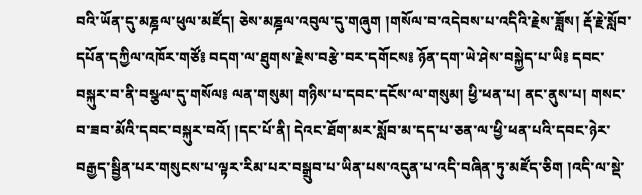བའི་ཡོན་དུ་མཎྜལ་ཕུལ་མཛོད། ཅེས་མཎྜལ་འབུལ་དུ་གཞུག །གསོལ་བ་འདེབས་པ་འདིའི་རྗེས་ཟློས། རྡོ་རྗེ་སློབ་དཔོན་དཀྱིལ་འཁོར་གཙོ༔ བདག་ལ་ཐུགས་རྗེས་བརྩེ་བར་དགོངས༔ ཉོན་དག་ཡེ་ཤེས་བསྐྱེད་པ་ཡི༔ དབང་བསྐུར་བ་ནི་བསྩལ་དུ་གསོལ༔ ལན་གསུམ། གཉིས་པ་དབང་དངོས་ལ་གསུམ། ཕྱི་ཕན་པ། ནང་ནུས་པ། གསང་བ་ཟབ་མོའི་དབང་བསྐུར་བའོ། །དང་པོ་ནི། དེའང་ཐོག་མར་སློབ་མ་དད་པ་ཅན་ལ་ཕྱི་ཕན་པའི་དབང་ཉེར་བརྒྱད་སྦྱིན་པར་གསུངས་པ་ལྟར་རིམ་པར་བསྒྲུབ་པ་ཡིན་པས་འདུན་པ་འདི་བཞིན་ཏུ་མཛོད་ཅིག །འདི་ལ་སྡེ་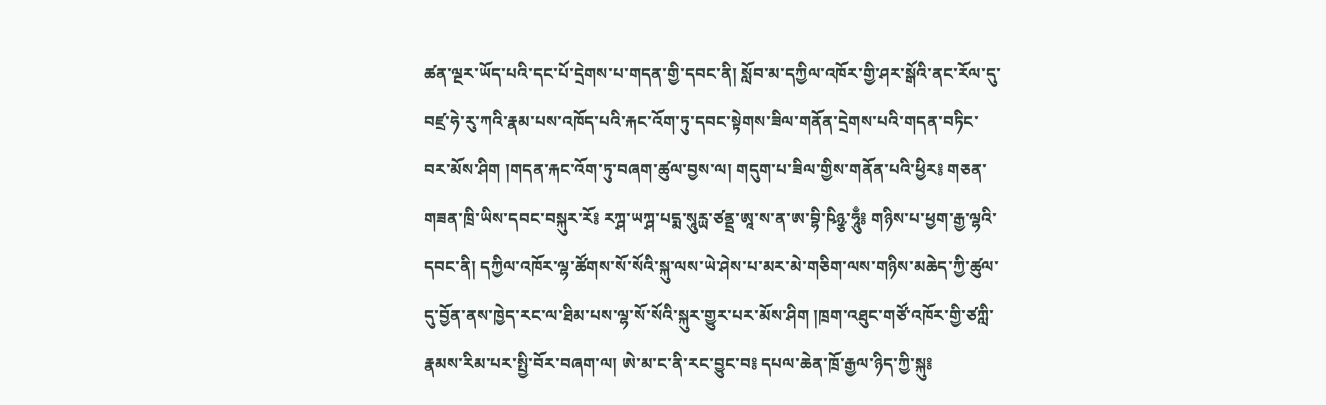ཚན་ལྔར་ཡོད་པའི་དང་པོ་དྲེགས་པ་གདན་གྱི་དབང་ནི། སློབ་མ་དཀྱིལ་འཁོར་གྱི་ཤར་སྒོའི་ནང་རོལ་དུ་བཛྲ་ཧེ་རུ་ཀའི་རྣམ་པས་འཁོད་པའི་རྐང་འོག་ཏུ་དབང་སྟེགས་ཟིལ་གནོན་དྲེགས་པའི་གདན་བཏིང་བར་མོས་ཤིག །གདན་རྐང་འོག་ཏུ་བཞག་ཚུལ་བྱས་ལ། གདུག་པ་ཟིལ་གྱིས་གནོན་པའི་ཕྱིར༔ གཅན་གཟན་ཁྲི་ཡིས་དབང་བསྐུར་རོ༔ རཀྴ་ཡཀྴ་པདྨ་སཱུརྻ་ཙནྡྲ་ཨཱ་ས་ན་ཨ་བྷི་ཥིཉྩ་ཧཱུྃ༔ གཉིས་པ་ཕྱག་རྒྱ་ལྷའི་དབང་ནི། དཀྱིལ་འཁོར་ལྷ་ཚོགས་སོ་སོའི་སྐུ་ལས་ཡེ་ཤེས་པ་མར་མེ་གཅིག་ལས་གཉིས་མཆེད་ཀྱི་ཚུལ་དུ་བྱོན་ནས་ཁྱེད་རང་ལ་ཐིམ་པས་ལྷ་སོ་སོའི་སྐུར་གྱུར་པར་མོས་ཤིག །ཁྲག་འཐུང་གཙོ་འཁོར་གྱི་ཙཀླི་རྣམས་རིམ་པར་སྤྱི་བོར་བཞག་ལ། ཨེ་མ་ང་ནི་རང་བྱུང་བ༔ དཔལ་ཆེན་ཁྲོ་རྒྱལ་ཉིད་ཀྱི་སྐུ༔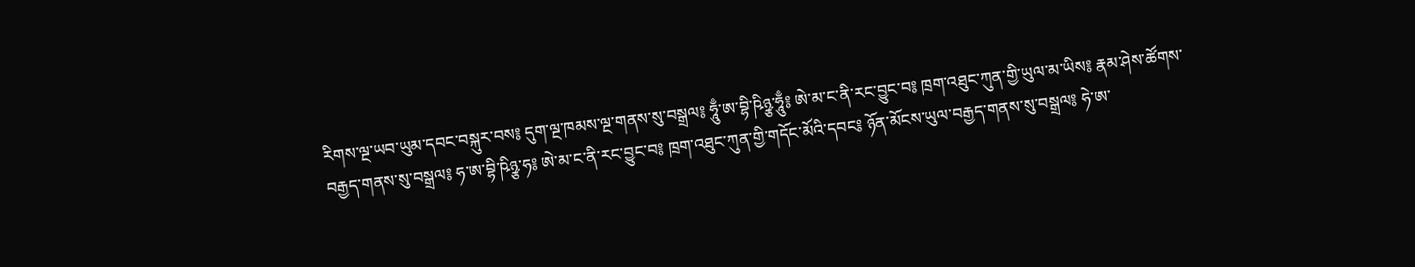རིགས་ལྔ་ཡབ་ཡུམ་དབང་བསྐུར་བས༔ དུག་ལྔ་ཁམས་ལྔ་གནས་སུ་བསྒྲལ༔ ཧཱུྃ་ཨ་བྷི་ཥིཉྩ་ཧཱུྃ༔ ཨེ་མ་ང་ནི་རང་བྱུང་བ༔ ཁྲག་འཐུང་ཀུན་གྱི་ཡུལ་མ་ཡིས༔ རྣམ་ཤེས་ཚོགས་བརྒྱད་གནས་སུ་བསྒྲལ༔ ཧ་ཨ་བྷི་ཥིཉྩ་ཧ༔ ཨེ་མ་ང་ནི་རང་བྱུང་བ༔ ཁྲག་འཐུང་ཀུན་གྱི་གདོང་མོའི་དབང༔ ཉོན་མོངས་ཡུལ་བརྒྱད་གནས་སུ་བསྒྲལ༔ ཧེ་ཨ་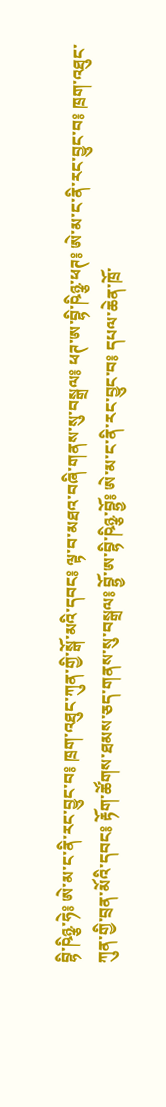བྷི་ཥིཉྩ་ཧེ༔ ཨེ་མ་ང་ནི་རང་བྱུང་བ༔ ཁྲག་འཐུང་ཀུན་གྱི་སྒོ་མའི་དབང༔ ལྟ་བ་མཐའ་བཞི་གནས་སུ་བསྒྲལ༔ ཕཊ་ཨ་བྷི་ཥིཉྩ་ཕཊ༔ ཨེ་མ་ང་ནི་རང་བྱུང་བ༔ ཁྲག་འཐུང་ཀུན་གྱི་བྲན་མོའི་དབང༔ རྟོག་ཚོགས་ཐམས་ཅད་གནས་སུ་བསྒྲལ༔ བྷྱོ་ཨ་བྷི་ཥིཉྩ་བྷྱོ༔ ཨེ་མ་ང་ནི་རང་བྱུང་བ༔ དཔལ་ཆེན་ཁྲོ་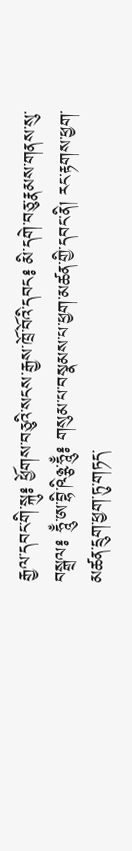རྒྱལ་དབང་གི་སྐུ༔ ཕྱོགས་བཅུའི་སངས་རྒྱས་ཁྲོ་བོའི་དབང༔ མི་དགེ་བཅུ་རྣམས་གནས་སུ་བསྒྲལ༔ ཧཱུྃ་ཨ་བྷི་ཥིཉྩ་ཧཱུྃ༔ གསུམ་པ་བསྣམས་པ་ཕྱག་མཚན་གྱི་དབང་ནི། རང་རྟགས་ཕྱག་མཚན་དྲུག་ཕྱག་ཏུ་གཏད་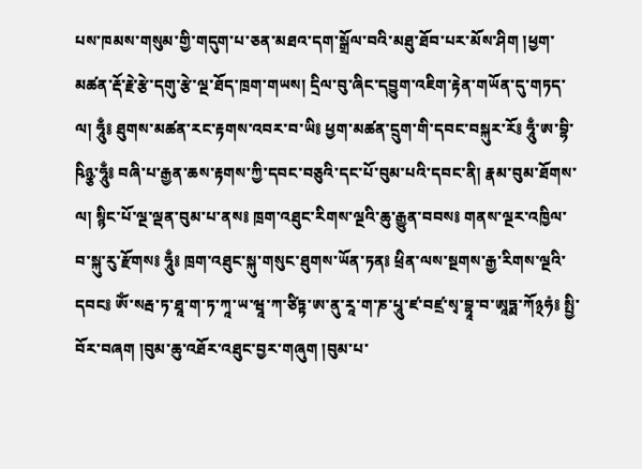པས་ཁམས་གསུམ་གྱི་གདུག་པ་ཅན་མཐའ་དག་སྒྲོལ་བའི་མཐུ་ཐོབ་པར་མོས་ཤིག །ཕྱག་མཚན་རྡོ་རྗེ་རྩེ་དགུ་རྩེ་ལྔ་ཐོད་ཁྲག་གཡས། དྲིལ་བུ་ཞིང་དབྱུག་འཇིག་རྟེན་གཡོན་དུ་གཏད་ལ། ཧཱུྃ༔ ཐུགས་མཚན་རང་རྟགས་འབར་བ་ཡི༔ ཕྱག་མཚན་དྲུག་གི་དབང་བསྐུར་རོ༔ ཧཱུྃ་ཨ་བྷི་ཥིཉྩ་ཧཱུྃ༔ བཞི་པ་རྒྱན་ཆས་རྟགས་ཀྱི་དབང་བཅུའི་དང་པོ་བུམ་པའི་དབང་ནི། རྣམ་བུམ་ཐོགས་ལ། སྙིང་པོ་ལྔ་ལྡན་བུམ་པ་ནས༔ ཁྲག་འཐུང་རིགས་ལྔའི་ཆུ་རྒྱུན་བབས༔ གནས་ལྔར་འཁྱིལ་བ་སྐུ་རུ་རྫོགས༔ ཧཱུྃ༔ ཁྲག་འཐུང་སྐུ་གསུང་ཐུགས་ཡོན་ཏན༔ ཕྲིན་ལས་སྔགས་རྒྱ་རིགས་ལྔའི་དབང༔ ཨོཾ་སརྦ་ཏ་ཐཱ་ག་ཏ་ཀཱ་ཡ་ཝཱ་ཀ་ཙིཏྟ་ཨ་ནུ་རཱ་ག་ཎ་པཱུ་ཛ་བཛྲ་སྭ་བྷཱ་བ་ཨཱཏྨ་ཀོ྅ཧཾ༔ སྤྱི་བོར་བཞག །བུམ་ཆུ་འཐོར་འཐུང་བྱར་གཞུག །བུམ་པ་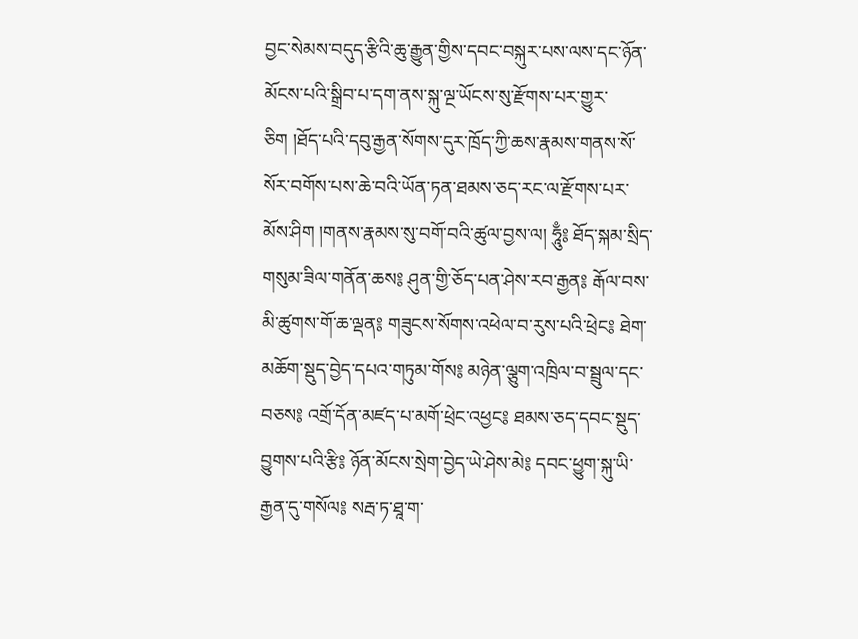བྱང་སེམས་བདུད་རྩིའི་ཆུ་རྒྱུན་གྱིས་དབང་བསྐུར་པས་ལས་དང་ཉོན་མོངས་པའི་སྒྲིབ་པ་དག་ནས་སྐུ་ལྔ་ཡོངས་སུ་རྫོགས་པར་གྱུར་ཅིག །ཐོད་པའི་དབུ་རྒྱན་སོགས་དུར་ཁྲོད་ཀྱི་ཆས་རྣམས་གནས་སོ་སོར་བགོས་པས་ཆེ་བའི་ཡོན་ཏན་ཐམས་ཅད་རང་ལ་རྫོགས་པར་མོས་ཤིག །གནས་རྣམས་སུ་བགོ་བའི་ཚུལ་བྱས་ལ། ཧཱུྃ༔ ཐོད་སྐམ་སྲིད་གསུམ་ཟིལ་གནོན་ཆས༔ ཤུན་གྱི་ཅོད་པན་ཤེས་རབ་རྒྱན༔ རྒོལ་བས་མི་ཚུགས་གོ་ཆ་ལྡན༔ གཟུངས་སོགས་འཕེལ་བ་རུས་པའི་ཕྲེང༔ ཐེག་མཆོག་སྡུད་བྱེད་དཔའ་གཏུམ་གོས༔ མཉེན་ལྕུག་འཁྲིལ་བ་སྦྲུལ་དང་བཅས༔ འགྲོ་དོན་མཛད་པ་མགོ་ཕྲེང་འཕྱང༔ ཐམས་ཅད་དབང་སྡུད་བྱུགས་པའི་རྩི༔ ཉོན་མོངས་སྲེག་བྱེད་ཡེ་ཤེས་མེ༔ དབང་ཕྱུག་སྐུ་ཡི་རྒྱན་དུ་གསོལ༔ སརྦ་ཏ་ཐཱ་ག་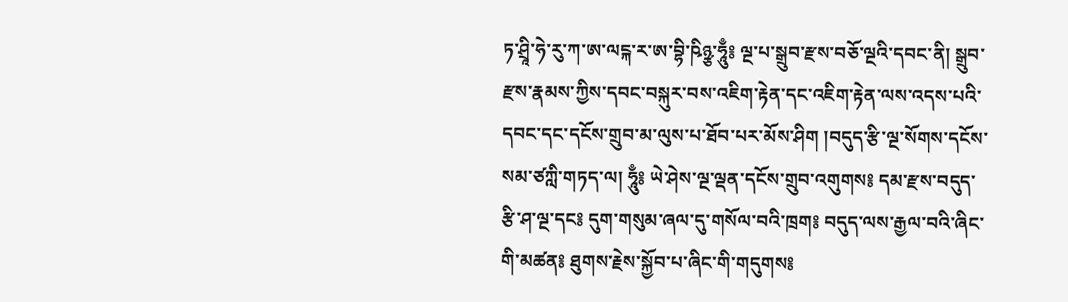ཏ་ཤྲཱི་ཧེ་རུ་ཀ་ཨ་ལངྐ་ར་ཨ་བྷི་ཥིཉྩ་ཧཱུྃ༔ ལྔ་པ་སྒྲུབ་རྫས་བཅོ་ལྔའི་དབང་ནི། སྒྲུབ་རྫས་རྣམས་ཀྱིས་དབང་བསྐུར་བས་འཇིག་རྟེན་དང་འཇིག་རྟེན་ལས་འདས་པའི་དབང་དང་དངོས་གྲུབ་མ་ལུས་པ་ཐོབ་པར་མོས་ཤིག །བདུད་རྩི་ལྔ་སོགས་དངོས་སམ་ཙཀླི་གཏད་ལ། ཧཱུྃ༔ ཡེ་ཤེས་ལྔ་ལྡན་དངོས་གྲུབ་འགུགས༔ དམ་རྫས་བདུད་རྩི་ཤ་ལྔ་དང༔ དུག་གསུམ་ཞལ་དུ་གསོལ་བའི་ཁྲག༔ བདུད་ལས་རྒྱལ་བའི་ཞིང་གི་མཚན༔ ཐུགས་རྗེས་སྐྱོབ་པ་ཞིང་གི་གདུགས༔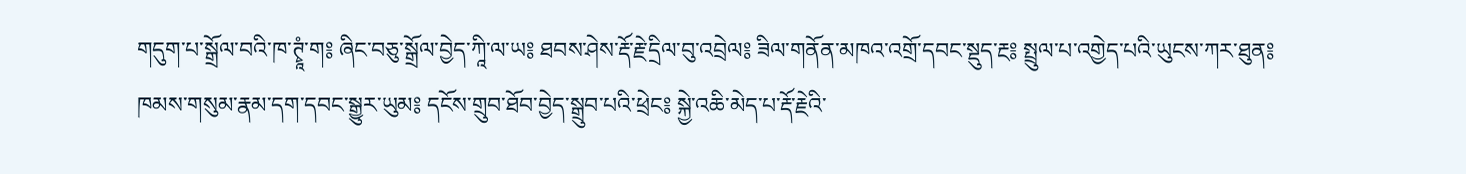གདུག་པ་སྒྲོལ་བའི་ཁ་ཊྭཱཾ་ག༔ ཞིང་བཅུ་སྒྲོལ་བྱེད་ཀཱི་ལ་ཡ༔ ཐབས་ཤེས་རྡོ་རྗེ་དྲིལ་བུ་འབྲེལ༔ ཟིལ་གནོན་མཁའ་འགྲོ་དབང་སྡུད་རྔ༔ སྤྲུལ་པ་འགྱེད་པའི་ཡུངས་ཀར་ཐུན༔ ཁམས་གསུམ་རྣམ་དག་དབང་སྒྱུར་ཡུམ༔ དངོས་གྲུབ་ཐོབ་བྱེད་སྒྲུབ་པའི་ཕྲེང༔ སྐྱེ་འཆི་མེད་པ་རྡོ་རྗེའི་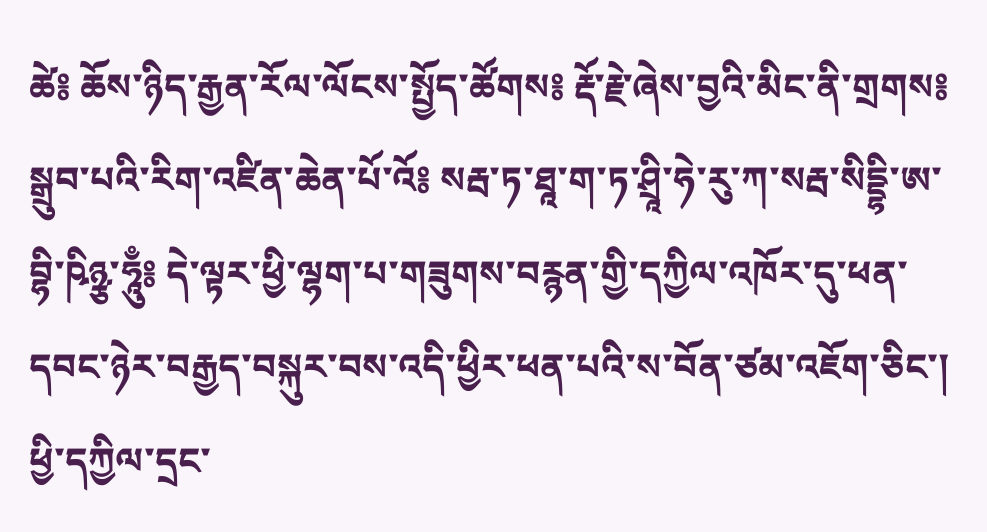ཚེ༔ ཆོས་ཉིད་རྒྱན་རོལ་ལོངས་སྤྱོད་ཚོགས༔ རྡོ་རྗེ་ཞེས་བྱའི་མིང་ནི་གྲགས༔ སྒྲུབ་པའི་རིག་འཛིན་ཆེན་པོ་འོ༔ སརྦ་ཏ་ཐཱ་ག་ཏ་ཤྲཱི་ཧེ་རུ་ཀ་སརྦ་སིདྡྷི་ཨ་བྷི་ཥིཉྩ་ཧཱུྃ༔ དེ་ལྟར་ཕྱི་ལྷག་པ་གཟུགས་བརྙན་གྱི་དཀྱིལ་འཁོར་དུ་ཕན་དབང་ཉེར་བརྒྱད་བསྐུར་བས་འདི་ཕྱིར་ཕན་པའི་ས་བོན་ཙམ་འཇོག་ཅིང་། ཕྱི་དཀྱིལ་དྲང་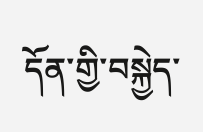དོན་གྱི་བསྐྱེད་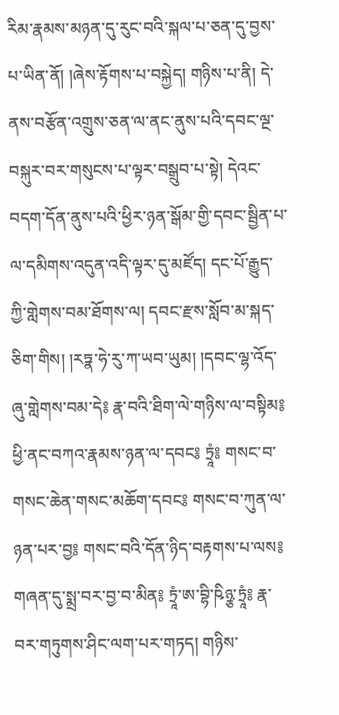རིམ་རྣམས་མཉན་དུ་རུང་བའི་སྐལ་པ་ཅན་དུ་བྱས་པ་ཡིན་ནོ། །ཞེས་རྟོགས་པ་བསྐྱེད། གཉིས་པ་ནི། དེ་ནས་བརྩོན་འགྲུས་ཅན་ལ་ནང་ནུས་པའི་དབང་ལྔ་བསྐུར་བར་གསུངས་པ་ལྟར་བསྒྲུབ་པ་སྟེ། དེའང་བདག་དོན་ནུས་པའི་ཕྱིར་ཉན་སྒོམ་གྱི་དབང་སྦྱིན་པ་ལ་དམིགས་འདུན་འདི་ལྟར་དུ་མཛོད། དང་པོ་རྒྱུད་ཀྱི་གླེགས་བམ་ཐོགས་ལ། དབང་རྫས་སློབ་མ་སྐད་ཅིག་གིས། །རཏྣ་ཧེ་རུ་ཀ་ཡབ་ཡུམ། །དབང་ལྷ་འོད་ཞུ་གླེགས་བམ་དེ༔ རྣ་བའི་ཐིག་ལེ་གཉིས་ལ་བསྟིམ༔ ཕྱི་ནང་བཀའ་རྣམས་ཉན་ལ་དབང༔ ཏྲཱཾ༔ གསང་བ་གསང་ཆེན་གསང་མཆོག་དབང༔ གསང་བ་ཀུན་ལ་ཉན་པར་བྱ༔ གསང་བའི་དོན་ཉིད་བརྟགས་པ་ལས༔ གཞན་དུ་སྨྲ་བར་བྱ་བ་མིན༔ ཏྲཱཾ་ཨ་བྷི་ཥིཉྩ་ཏྲཱཾ༔ རྣ་བར་གཏུགས་ཤིང་ལག་པར་གཏད། གཉིས་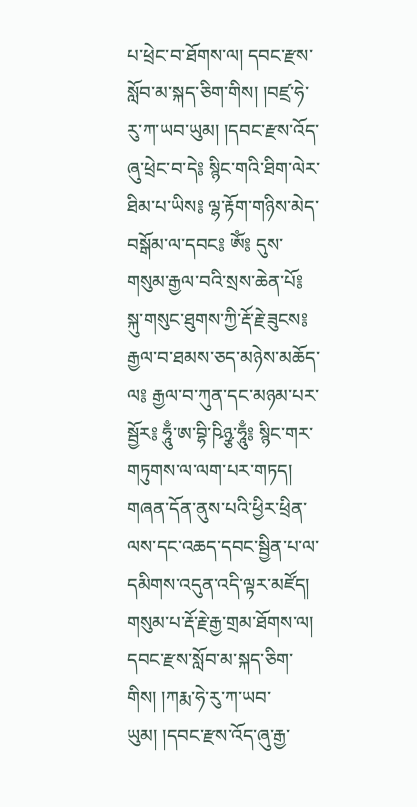པ་ཕྲེང་བ་ཐོགས་ལ། དབང་རྫས་སློབ་མ་སྐད་ཅིག་གིས། །བཛྲ་ཧེ་རུ་ཀ་ཡབ་ཡུམ། །དབང་རྫས་འོད་ཞུ་ཕྲེང་བ་དེ༔ སྙིང་གའི་ཐིག་ལེར་ཐིམ་པ་ཡིས༔ ལྷ་རྟོག་གཉིས་མེད་བསྒོམ་ལ་དབང༔ ཨོཾ༔ དུས་གསུམ་རྒྱལ་བའི་སྲས་ཆེན་པོ༔ སྐུ་གསུང་ཐུགས་ཀྱི་རྡོ་རྗེ་ཟུངས༔ རྒྱལ་བ་ཐམས་ཅད་མཉེས་མཆོད་ལ༔ རྒྱལ་བ་ཀུན་དང་མཉམ་པར་སྦྱོར༔ ཧཱུྃ་ཨ་བྷི་ཥིཉྩ་ཧཱུྃ༔ སྙིང་གར་གཏུགས་ལ་ལག་པར་གཏད། གཞན་དོན་ནུས་པའི་ཕྱིར་ཕྲིན་ལས་དང་འཆད་དབང་སྦྱིན་པ་ལ་དམིགས་འདུན་འདི་ལྟར་མཛོད། གསུམ་པ་རྡོ་རྗེ་རྒྱ་གྲམ་ཐོགས་ལ། དབང་རྫས་སློབ་མ་སྐད་ཅིག་གིས། །ཀརྨ་ཧེ་རུ་ཀ་ཡབ་ཡུམ། །དབང་རྫས་འོད་ཞུ་རྒྱ་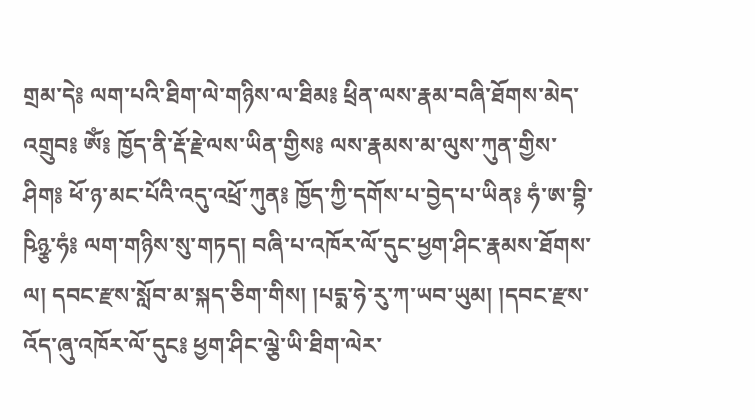གྲམ་དེ༔ ལག་པའི་ཐིག་ལེ་གཉིས་ལ་ཐིམ༔ ཕྲིན་ལས་རྣམ་བཞི་ཐོགས་མེད་འགྲུབ༔ ཨོཾ༔ ཁྱོད་ནི་རྡོ་རྗེ་ལས་ཡིན་གྱིས༔ ལས་རྣམས་མ་ལུས་ཀུན་གྱིས་ཤིག༔ ཕོ་ཉ་མང་པོའི་འདུ་འཕྲོ་ཀུན༔ ཁྱོད་ཀྱི་དགོས་པ་བྱེད་པ་ཡིན༔ ཧཾ་ཨ་བྷི་ཥིཉྩ་ཧཾ༔ ལག་གཉིས་སུ་གཏད། བཞི་པ་འཁོར་ལོ་དུང་ཕྱག་ཤིང་རྣམས་ཐོགས་ལ། དབང་རྫས་སློབ་མ་སྐད་ཅིག་གིས། །པདྨ་ཧེ་རུ་ཀ་ཡབ་ཡུམ། །དབང་རྫས་འོད་ཞུ་འཁོར་ལོ་དུང༔ ཕྱག་ཤིང་ལྕེ་ཡི་ཐིག་ལེར་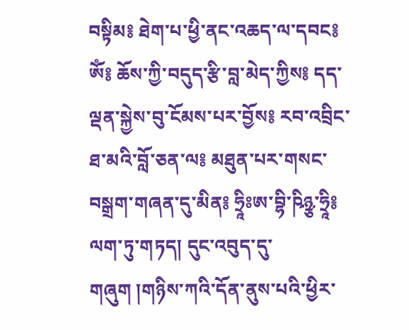བསྟིམ༔ ཐེག་པ་ཕྱི་ནང་འཆད་ལ་དབང༔ ཨོཾ༔ ཆོས་ཀྱི་བདུད་རྩི་བླ་མེད་ཀྱིས༔ དད་ལྡན་སྐྱེས་བུ་ངོམས་པར་བྱོས༔ རབ་འབྲིང་ཐ་མའི་བློ་ཅན་ལ༔ མཐུན་པར་གསང་བསྒྲག་གཞན་དུ་མིན༔ ཧྲཱིཿཨ་བྷི་ཥིཉྩ་ཧྲཱི༔ ལག་ཏུ་གཏད། དུང་འབུད་དུ་གཞུག །གཉིས་ཀའི་དོན་ནུས་པའི་ཕྱིར་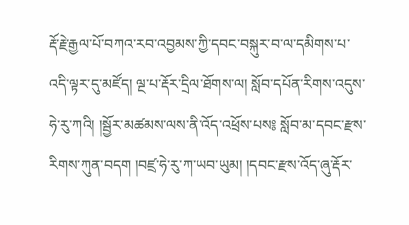རྡོ་རྗེ་རྒྱལ་པོ་བཀའ་རབ་འབྱམས་ཀྱི་དབང་བསྐུར་བ་ལ་དམིགས་པ་འདི་ལྟར་དུ་མཛོད། ལྔ་པ་རྡོར་དྲིལ་ཐོགས་ལ། སློབ་དཔོན་རིགས་འདུས་ཧེ་རུ་ཀའི། །སྦྱོར་མཚམས་ལས་ནི་འོད་འཕྲོས་པས༔ སློབ་མ་དབང་རྫས་རིགས་ཀུན་བདག །བཛྲ་ཧེ་རུ་ཀ་ཡབ་ཡུམ། །དབང་རྫས་འོད་ཞུ་རྡོར་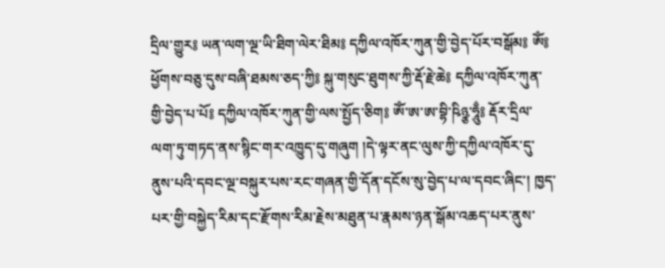དྲིལ་གྱུར༔ ཡན་ལག་ལྔ་ཡི་ཐིག་ལེར་ཐིམ༔ དཀྱིལ་འཁོར་ཀུན་གྱི་བྱེད་པོར་བསྒོམ༔ ཨོཾ༔ ཕྱོགས་བཅུ་དུས་བཞི་ཐམས་ཅད་ཀྱི༔ སྐུ་གསུང་ཐུགས་ཀྱི་རྡོ་རྗེ་ཆེ༔ དཀྱིལ་འཁོར་ཀུན་གྱི་བྱེད་པ་པོ༔ དཀྱིལ་འཁོར་ཀུན་གྱི་ལས་སྤྱོད་ཅིག༔ ཨོཾ་ཨ་ཨ་བྷི་ཥིཉྩ་ཧཱུྃ༔ རྡོར་དྲིལ་ལག་ཏུ་གཏད་ནས་སྙིང་གར་འཁྱུད་དུ་གཞུག །དེ་ལྟར་ནང་ལུས་ཀྱི་དཀྱིལ་འཁོར་དུ་ནུས་པའི་དབང་ལྔ་བསྐུར་པས་རང་གཞན་གྱི་དོན་དངོས་སུ་བྱེད་པ་ལ་དབང་ཞིང་། ཁྱད་པར་གྱི་བསྐྱེད་རིམ་དང་རྫོགས་རིམ་རྗེས་མཐུན་པ་རྣམས་ཉན་སྒོམ་འཆད་པར་ནུས་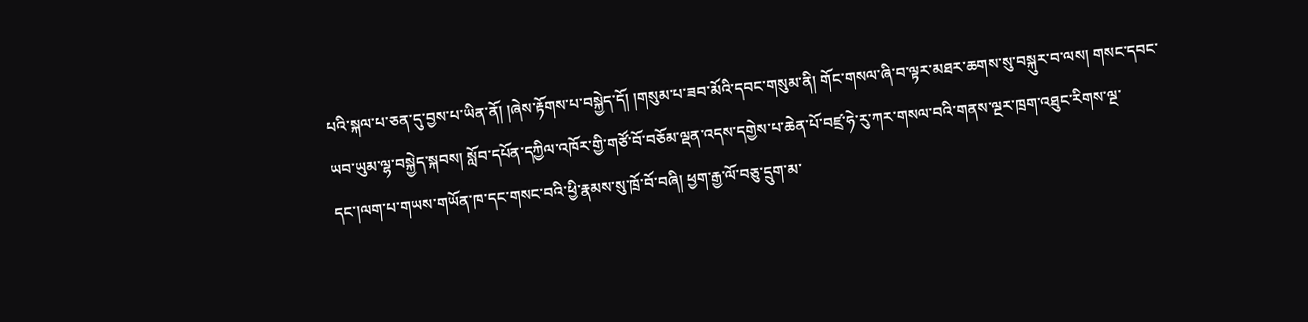པའི་སྐལ་པ་ཅན་དུ་བྱས་པ་ཡིན་ནོ། །ཞེས་རྟོགས་པ་བསྐྱེད་དོ། །གསུམ་པ་ཟབ་མོའི་དབང་གསུམ་ནི། གོང་གསལ་ཞི་བ་ལྟར་མཐར་ཆགས་སུ་བསྐུར་བ་ལས། གསང་དབང་ཡབ་ཡུམ་ལྷ་བསྐྱེད་སྐབས། སློབ་དཔོན་དཀྱིལ་འཁོར་གྱི་གཙོ་བོ་བཅོམ་ལྡན་འདས་དགྱེས་པ་ཆེན་པོ་བཛྲ་ཧེ་རུ་ཀར་གསལ་བའི་གནས་ལྔར་ཁྲག་འཐུང་རིགས་ལྔ་དང་།ལག་པ་གཡས་གཡོན་ཁ་དང་གསང་བའི་ཕྱི་རྣམས་སུ་ཁྲོ་བོ་བཞི། ཕྱག་རྒྱ་ལོ་བཅུ་དྲུག་མ་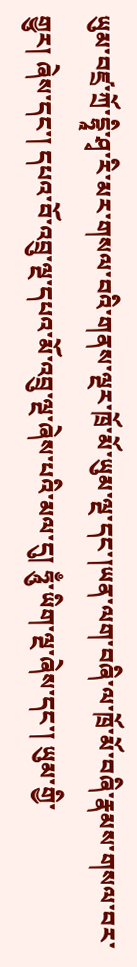ཡུམ་བཛྲ་ཀྲོ་དྷཱི་ཤྭ་རི་མར་གསལ་བའི་གནས་ལྔར་ཁྲོ་མོ་ཡུམ་ལྔ་དང་།ཡན་ལག་བཞི་ལ་ཁྲོ་མོ་བཞི་རྣམས་གསལ་བར་གྱུར། ཞེས་དང་། དཔའ་བོ་འབྲུ་ལྔ་དཔའ་མོ་འབྲུ་ལྔ་ཞེས་པའི་མལ་དུ། ཧཱུྃ་ཡིག་ལྔ་ཞེས་དང་། ཡུམ་གྱི་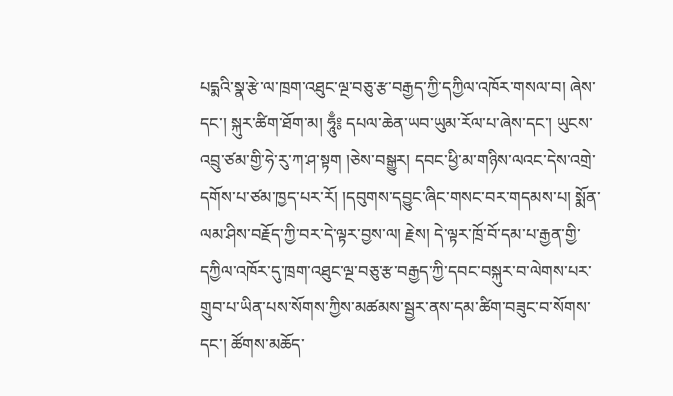པདྨའི་སྣ་རྩེ་ལ་ཁྲག་འཐུང་ལྔ་བཅུ་རྩ་བརྒྱད་ཀྱི་དཀྱིལ་འཁོར་གསལ་བ། ཞེས་དང་། སྐུར་ཚིག་ཐོག་མ། ཧཱུྃ༔ དཔལ་ཆེན་ཡབ་ཡུམ་རོལ་པ་ཞེས་དང་། ཡུངས་འབྲུ་ཙམ་གྱི་ཧེ་རུ་ཀ་ཤ་སྟག །ཅེས་བསྒྱུར། དབང་ཕྱི་མ་གཉིས་ལའང་དེས་འགྲེ་དགོས་པ་ཙམ་ཁྱད་པར་རོ། །དབུགས་དབྱུང་ཞིང་གསང་བར་གདམས་པ། སྨོན་ལམ་ཤིས་བརྗོད་ཀྱི་བར་དེ་ལྟར་བྱས་ལ། རྗེས། དེ་ལྟར་ཁྲོ་བོ་དམ་པ་རྒྱན་གྱི་དཀྱིལ་འཁོར་དུ་ཁྲག་འཐུང་ལྔ་བཅུ་རྩ་བརྒྱད་ཀྱི་དབང་བསྐུར་བ་ལེགས་པར་གྲུབ་པ་ཡིན་པས་སོགས་ཀྱིས་མཚམས་སྦྱར་ནས་དམ་ཚིག་བཟུང་བ་སོགས་དང་། ཚོགས་མཆོད་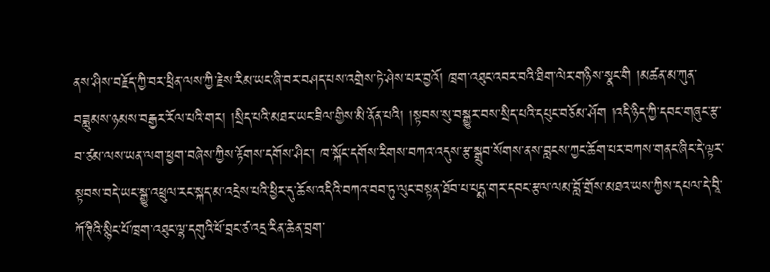ནས་ཤིས་བརྗོད་ཀྱི་བར་ཕྲིན་ལས་ཀྱི་རྗེས་རིམ་ཡང་ཞི་བར་བཤད་པས་འགྲེས་ཏེ་ཤེས་པར་བྱའོ། ཁྲག་འཐུང་འབར་བའི་ཐིག་ལེར་གཉིས་སྣང་གི །མཚན་མ་ཀུན་བཟླུམས་ཉམས་བརྒྱར་རོལ་པའི་གར། །སྲིད་པའི་མཐར་ཡང་ཟིལ་གྱིས་མི་ནོན་པའི། །སྟབས་སུ་བསྒྱུར་བས་སྲིད་པའི་དཔུང་བཅོམ་ཤོག །འདི་ཉིད་ཀྱི་དབང་གཞུང་རྩ་བ་ཙམ་ལས་ཡན་ལག་ཕྱག་བཞེས་ཀྱིས་རྟོགས་དགོས་ཤིང་། ཁ་སྐོང་དགོས་རིགས་བཀའ་འདུས་རྩ་སྒྲུབ་སོགས་ནས་བླངས་ཀྱང་ཆོག་པར་བཀས་གནང་ཞིང་དེ་ལྟར་སྟབས་བདེ་ཡང་སྒྱུ་འཕྲུལ་རང་སྐད་མ་འདྲེས་པའི་ཕྱིར་དུ་ཆོས་འདིའི་བཀའ་བབ་ཏུ་ལུང་བསྟན་ཐོབ་པ་པདྨ་གར་དབང་རྩལ་ལམ་བློ་གྲོས་མཐའ་ཡས་ཀྱིས་དཔལ་དེ་བཱི་ཀོ་ཊིའི་སྙིང་པོ་ཁྲག་འཐུང་ལྷ་དགུའི་ཕོ་བྲང་ཙ་འདྲ་རིན་ཆེན་བྲག་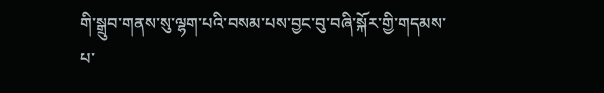གི་སྒྲུབ་གནས་སུ་ལྷག་པའི་བསམ་པས་བྱང་བུ་བཞི་སྐོར་གྱི་གདམས་པ་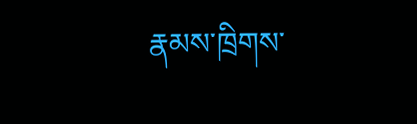རྣམས་ཁྲིགས་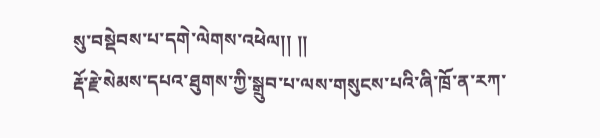སུ་བསྡེབས་པ་དགེ་ལེགས་འཕེལ།། །།
རྡོ་རྗེ་སེམས་དཔའ་ཐུགས་ཀྱི་སྒྲུབ་པ་ལས་གསུངས་པའི་ཞི་ཁྲོ་ན་རཀ་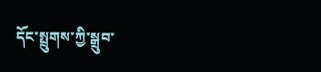དོང་སྤྲུགས་ཀྱི་སྒྲུབ་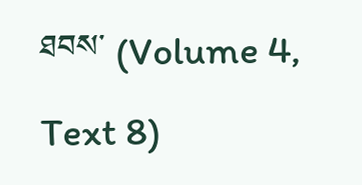ཐབས་ (Volume 4, Text 8)